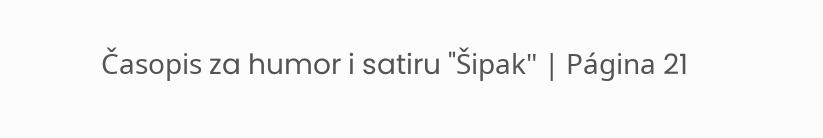Časopis za humor i satiru "Šipak" | Página 21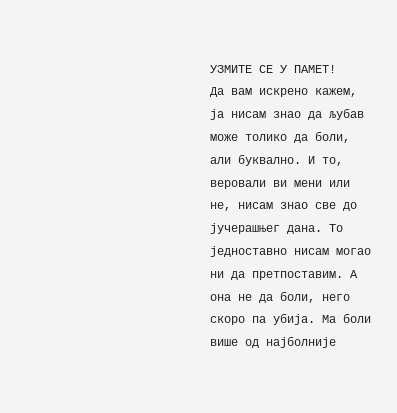УЗМИТЕ СЕ У ПАМЕТ!
Да вам искрено кажем, ја нисам знао да љубав може толико да боли, али буквално. И то, веровали ви мени или не, нисам знао све до јучерашњег дана. То једноставно нисам могао ни да претпоставим. А она не да боли, него скоро па убија. Ма боли више од најболније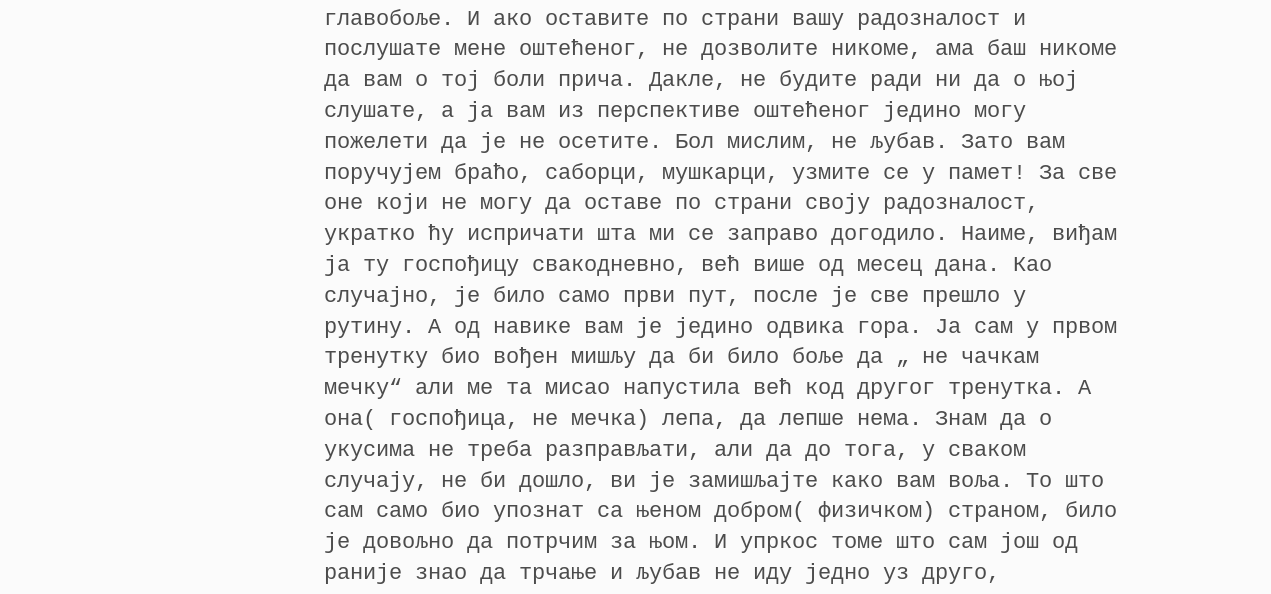главобоље. И ако оставите по страни вашу радозналост и послушате мене оштећеног, не дозволите никоме, ама баш никоме да вам о тој боли прича. Дакле, не будите ради ни да о њој слушате, а ја вам из перспективе оштећеног једино могу пожелети да је не осетите. Бол мислим, не љубав. Зато вам поручујем браћо, саборци, мушкарци, узмите се у памет! За све оне који не могу да оставе по страни своју радозналост, укратко ћу испричати шта ми се заправо догодило. Наиме, виђам ја ту госпођицу свакодневно, већ више од месец дана. Као случајно, је било само први пут, после је све прешло у рутину. А од навике вам је једино одвика гора. Ја сам у првом тренутку био вођен мишљу да би било боље да „ не чачкам мечку“ али ме та мисао напустила већ код другог тренутка. А она( госпођица, не мечка) лепа, да лепше нема. Знам да о укусима не треба разправљати, али да до тога, у сваком случају, не би дошло, ви је замишљајте како вам воља. То што сам само био упознат са њеном добром( физичком) страном, било је довољно да потрчим за њом. И упркос томе што сам још од раније знао да трчање и љубав не иду једно уз друго,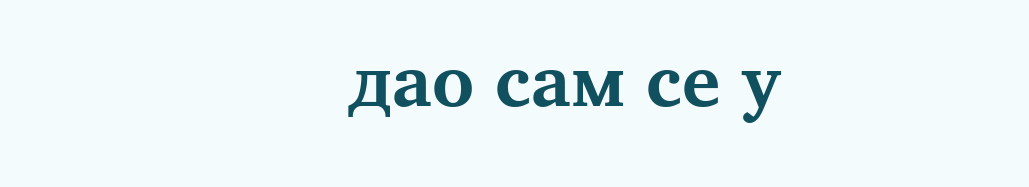дао сам се у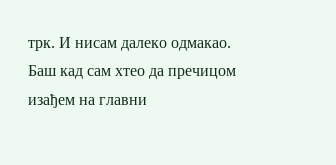трк. И нисам далеко одмакао. Баш кад сам хтео да пречицом изађем на главни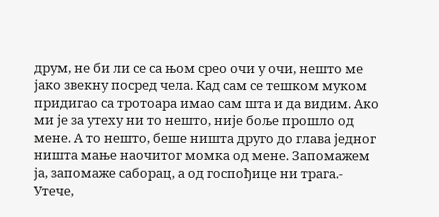друм, не би ли се са њом срео очи у очи, нешто ме јако звекну посред чела. Кад сам се тешком муком придигао са тротоара имао сам шта и да видим. Ако ми је за утеху ни то нешто, није боље прошло од мене. А то нешто, беше ништа друго до глава једног ништа мање наочитог момка од мене. Запомажем ја, запомаже саборац, а од госпођице ни трага.- Утече,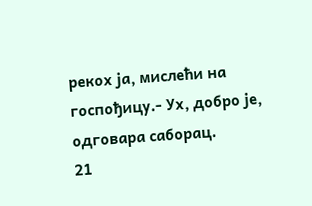рекох ја, мислећи на госпођицу.- Ух, добро је, одговара саборац.
21